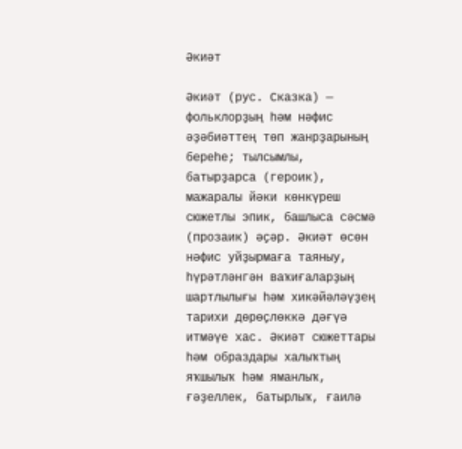Әкиәт

Әкиәт (рус. Сказка) — фольклорҙың һәм нәфис әҙәбиәттең төп жанрҙарының береһе; тылсымлы, батырҙарса (героик), мажаралы йәки көнкүреш сюжетлы эпик, башлыса сәсмә (прозаик) әҫәр. Әкиәт өсөн нәфис уйҙырмаға таяныу, һүрәтләнгән ваҡиғаларҙың шартлылығы һәм хикәйәләүҙең тарихи дөрөҫлөккә дәғүә итмәүе хас. Әкиәт сюжеттары һәм образдары халыҡтың яҡшылыҡ һәм яманлыҡ, ғәҙеллек, батырлыҡ, ғаилә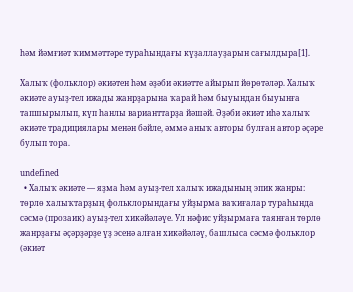һәм йәмғиәт ҡиммәттәре тураһындағы күҙаллауҙарын сағылдыра[1].

Халыҡ (фольклор) әкиәтен һәм әҙәби әкиәтте айырып йөрөтәләр. Халыҡ әкиәте ауыҙ-тел ижады жанрҙарына ҡарай һәм быуындан быуынға тапшырылып, күп һанлы варианттарҙа йәшәй. Әҙәби әкиәт иһә халыҡ әкиәте традициялары менән бәйле, әммә аныҡ авторы булған автор әҫәре булып тора.

undefined
  • Халыҡ әкиәте — яҙма һәм ауыҙ-тел халыҡ ижадының эпик жанры: төрлө халыҡтарҙың фольклорындағы уйҙырма ваҡиғалар тураһында сәсмә (прозаик) ауыҙ-тел хикәйәләүе. Ул нәфис уйҙырмаға таянған төрлө жанрҙағы әҫәрҙәрҙе үҙ эсенә алған хикәйәләү, башлыса сәсмә фольклор (әкиәт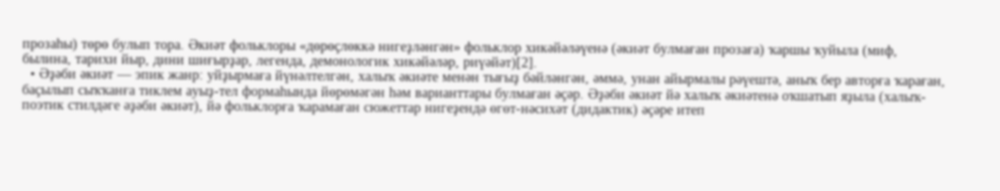прозаһы) төрө булып тора. Әкиәт фольклоры «дөрөҫлөккә нигеҙләнгән» фольклор хикәйәләүенә (әкиәт булмаған прозаға) ҡаршы ҡуйыла (миф, былина, тарихи йыр, дини шиғырҙар, легенда, демонологик хикәйәләр, риүәйәт)[2].
  • Әҙәби әкиәт — эпик жанр: уйҙырмаға йүнәлтелгән, халыҡ әкиәте менән тығыҙ бәйләнгән, әммә, унан айырмалы рәүештә, аныҡ бер авторға ҡараған, баҫылып сыҡҡанға тиклем ауыҙ-тел формаһында йөрөмәгән һәм варианттары булмаған әҫәр. Әҙәби әкиәт йә халыҡ әкиәтенә оҡшатып яҙыла (халыҡ-поэтик стилдәге әҙәби әкиәт), йә фольклорға ҡарамаған сюжеттар нигеҙендә өгөт-нәсихәт (дидактик) әҫәре итеп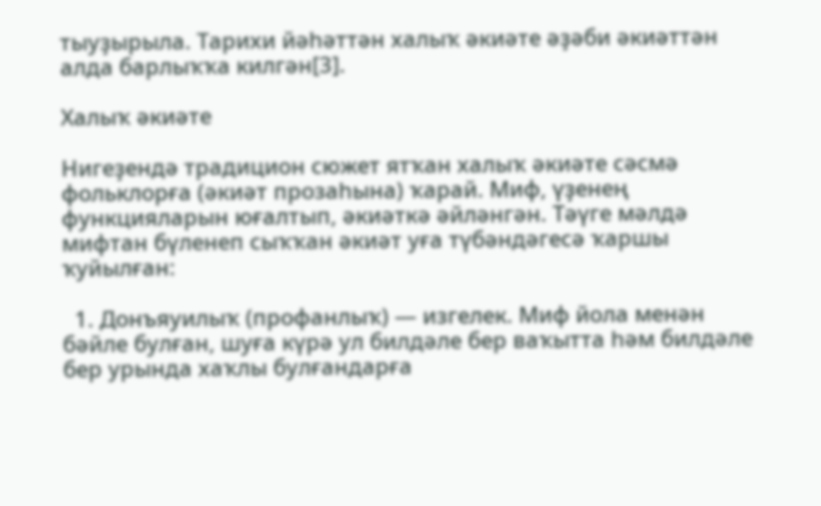тыуҙырыла. Тарихи йәһәттән халыҡ әкиәте әҙәби әкиәттән алда барлыҡҡа килгән[3].

Халыҡ әкиәте

Нигеҙендә традицион сюжет ятҡан халыҡ әкиәте сәсмә фольклорға (әкиәт прозаһына) ҡарай. Миф, үҙенең функцияларын юғалтып, әкиәткә әйләнгән. Тәүге мәлдә мифтан бүленеп сыҡҡан әкиәт уға түбәндәгесә ҡаршы ҡуйылған:

  1. Донъяуилыҡ (профанлыҡ) — изгелек. Миф йола менән бәйле булған, шуға күрә ул билдәле бер ваҡытта һәм билдәле бер урында хаҡлы булғандарға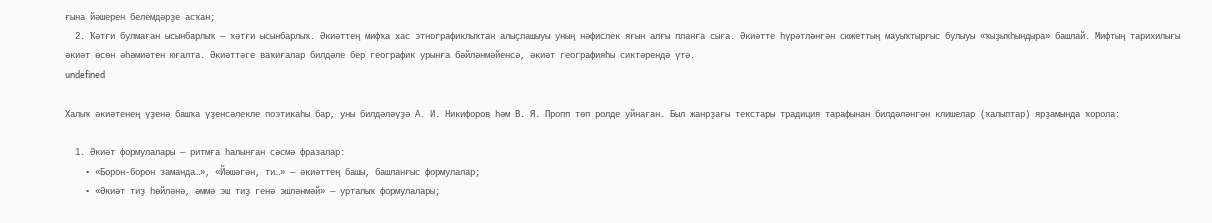ғына йәшерен белемдәрҙе асҡан;
  2. Ҡәтғи булмаған ысынбарлыҡ — ҡәтғи ысынбарлыҡ. Әкиәттең мифҡа хас этнографиклыҡтан алыҫлашыуы уның нәфислек яғын алғы планға сыға. Әкиәтте һүрәтләнгән сюжеттың мауыҡтырғыс булыуы «ҡыҙыҡһындыра» башлай. Мифтың тарихилығы әкиәт өсөн әһәмиәтен юғалта. Әкиәттәге ваҡиғалар билдәле бер географик урынға бәйләнмәйенсә, әкиәт географияһы сиктәрендә үтә.
undefined

Халыҡ әкиәтенең үҙенә башҡа үҙенсәлекле поэтикаһы бар, уны билдәләүҙә А. И. Никифоров һәм В. Я. Пропп төп ролде уйнаған. Был жанрҙағы текстары традиция тарафынан билдәләнгән клишелар (ҡалыптар) ярҙамында ҡорола:

  1. Әкиәт формулалары — ритмға һалынған сәсмә фразалар:
    • «Борон-борон заманда…», «Йәшәгән, ти…» — әкиәттең башы, башланғыс формулалар;
    • «Әкиәт тиҙ һөйләнә, әммә эш тиҙ генә эшләнмәй» — урталыҡ формулалары;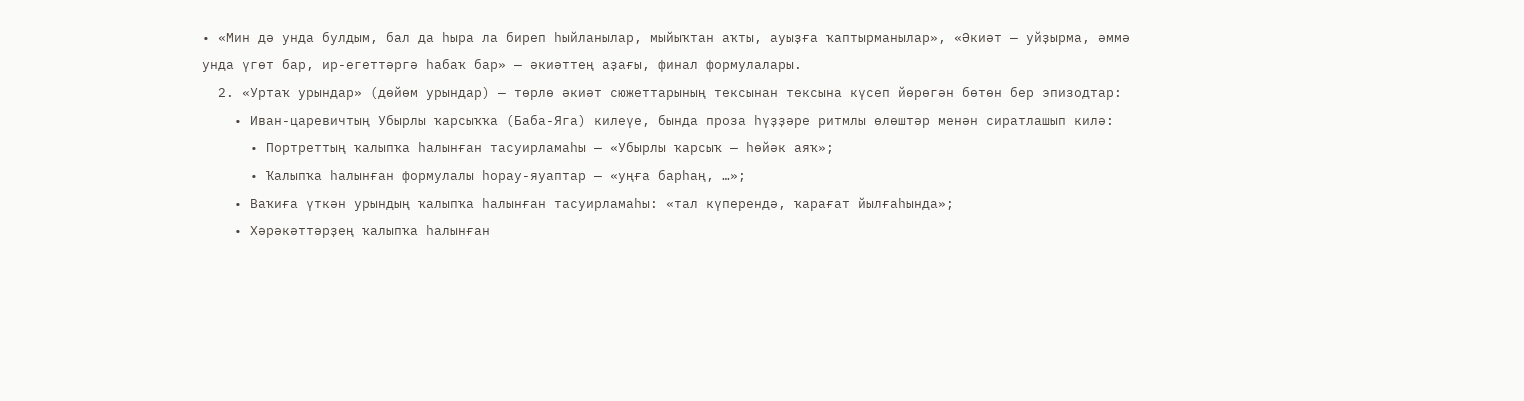• «Мин дә унда булдым, бал да һыра ла биреп һыйланылар, мыйыҡтан аҡты, ауыҙға ҡаптырманылар», «Әкиәт — уйҙырма, әммә унда үгөт бар, ир-егеттәргә һабаҡ бар» — әкиәттең аҙағы, финал формулалары.
  2. «Уртаҡ урындар» (дөйөм урындар) — төрлө әкиәт сюжеттарының тексынан тексына күсеп йөрөгән бөтөн бер эпизодтар:
    • Иван-царевичтың Убырлы ҡарсыҡҡа (Баба-Яга) килеүе, бында проза һүҙҙәре ритмлы өлөштәр менән сиратлашып килә:
      • Портреттың ҡалыпҡа һалынған тасуирламаһы — «Убырлы ҡарсыҡ — һөйәк аяҡ»;
      • Ҡалыпҡа һалынған формулалы һорау-яуаптар — «уңға барһаң, …»;
    • Ваҡиға үткән урындың ҡалыпҡа һалынған тасуирламаһы: «тал күперендә, ҡарағат йылғаһында»;
    • Хәрәкәттәрҙең ҡалыпҡа һалынған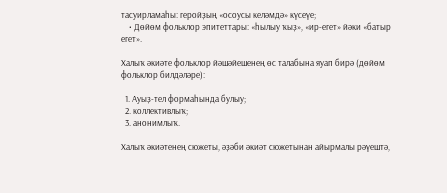тасуирламаһы: геройҙың «осоусы келәмдә» күсеүе;
    • Дөйөм фольклор эпитеттары: «һылыу ҡыҙ», «ир-егет» йәки «батыр егет».

Халыҡ әкиәте фольклор йәшәйешенең өс талабына яуап бирә (дөйөм фольклор билдәләре):

  1. Ауыҙ-тел формаһында булыу;
  2. коллективлыҡ;
  3. анонимлыҡ.

Халыҡ әкиәтенең сюжеты, әҙәби әкиәт сюжетынан айырмалы рәүештә,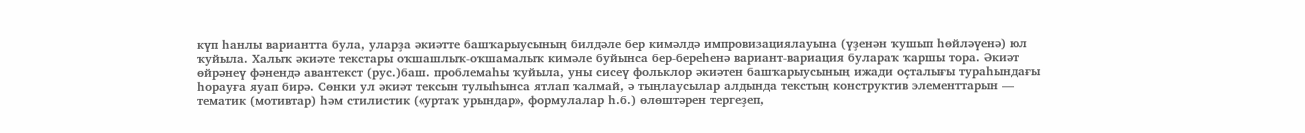күп һанлы вариантта була, уларҙа әкиәтте башҡарыусының билдәле бер кимәлдә импровизациялауына (үҙенән ҡушып һөйләүенә) юл ҡуйыла. Халыҡ әкиәте текстары оҡшашлыҡ-оҡшамалыҡ кимәле буйынса бер-береһенә вариант-вариация булараҡ ҡаршы тора. Әкиәт өйрәнеү фәнендә авантекст (рус.)баш. проблемаһы ҡуйыла, уны сисеү фольклор әкиәтен башҡарыусының ижади оҫталығы тураһындағы һорауға яуап бирә. Сөнки ул әкиәт тексын тулыһынса ятлап ҡалмай, ә тыңлаусылар алдында текстың конструктив элементтарын — тематик (мотивтар) һәм стилистик («уртаҡ урындар», формулалар һ.б.) өлөштәрен тергеҙеп,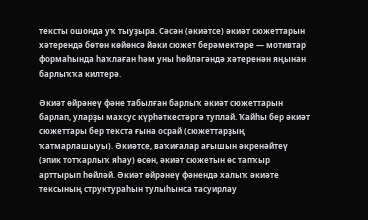тексты ошонда уҡ тыуҙыра. Сәсән (әкиәтсе) әкиәт сюжеттарын хәтерендә бөтөн көйөнсә йәки сюжет берәмектәре — мотивтар формаһында һаҡлаған һәм уны һөйләгәндә хәтеренән яңынан барлыҡҡа килтерә.

Әкиәт өйрәнеү фәне табылған барлыҡ әкиәт сюжеттарын барлап, уларҙы махсус күрһәткестәргә туплай. Ҡайһы бер әкиәт сюжеттары бер текста ғына осрай (сюжеттарҙың ҡатмарлашыуы). Әкиәтсе, ваҡиғалар ағышын әкренәйтеү (эпик тотҡарлыҡ яһау) өсөн, әкиәт сюжетын өс тапҡыр арттырып һөйләй. Әкиәт өйрәнеү фәнендә халыҡ әкиәте тексының структураһын тулыһынса тасуирлау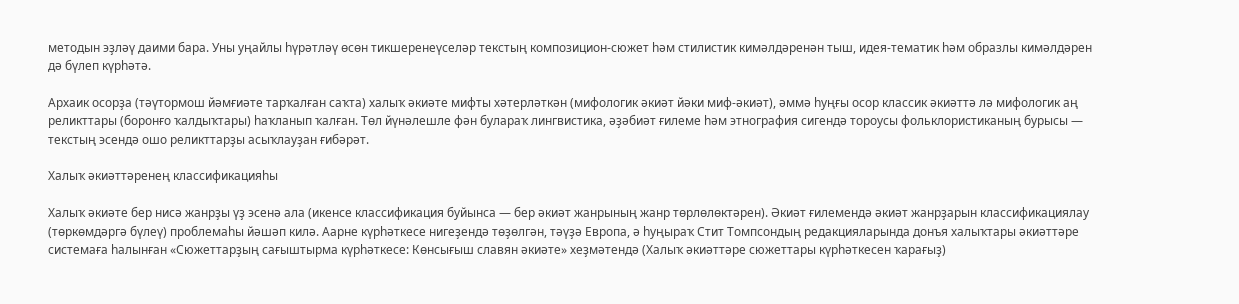методын эҙләү даими бара. Уны уңайлы һүрәтләү өсөн тикшеренеүселәр текстың композицион-сюжет һәм стилистик кимәлдәренән тыш, идея-тематик һәм образлы кимәлдәрен дә бүлеп күрһәтә.

Архаик осорҙа (тәүтормош йәмғиәте тарҡалған саҡта) халыҡ әкиәте мифты хәтерләткән (мифологик әкиәт йәки миф-әкиәт), әммә һуңғы осор классик әкиәттә лә мифологик аң реликттары (боронғо ҡалдыҡтары) һаҡланып ҡалған. Төл йүнәлешле фән булараҡ лингвистика, әҙәбиәт ғилеме һәм этнография сигендә тороусы фольклористиканың бурысы — текстың эсендә ошо реликттарҙы асыҡлауҙан ғибәрәт.

Халыҡ әкиәттәренең классификацияһы

Халыҡ әкиәте бер нисә жанрҙы үҙ эсенә ала (икенсе классификация буйынса — бер әкиәт жанрының жанр төрлөлөктәрен). Әкиәт ғилемендә әкиәт жанрҙарын классификациялау (төркөмдәргә бүлеү) проблемаһы йәшәп килә. Аарне күрһәткесе нигеҙендә төҙөлгән, тәүҙә Европа, ә һуңыраҡ Стит Томпсондың редакцияларында донъя халыҡтары әкиәттәре системаға һалынған «Сюжеттарҙың сағыштырма күрһәткесе: Көнсығыш славян әкиәте» хеҙмәтендә (Халыҡ әкиәттәре сюжеттары күрһәткесен ҡарағыҙ)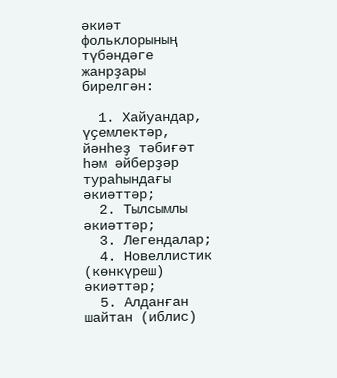әкиәт фольклорының түбәндәге жанрҙары бирелгән:

  1. Хайуандар, үҫемлектәр, йәнһеҙ тәбиғәт һәм әйберҙәр тураһындағы әкиәттәр;
  2. Тылсымлы әкиәттәр;
  3. Легендалар;
  4. Новеллистик (көнкүреш) әкиәттәр;
  5. Алданған шайтан (иблис)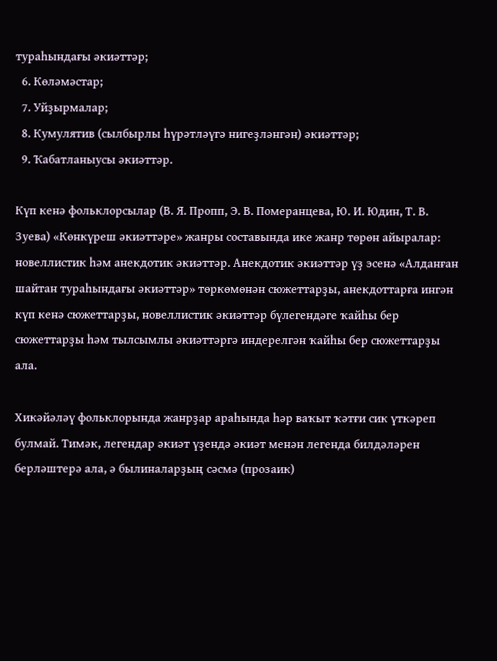тураһындағы әкиәттәр;
  6. Көләмәстар;
  7. Уйҙырмалар;
  8. Кумулятив (сылбырлы һүрәтләүгә нигеҙләнгән) әкиәттәр;
  9. Ҡабатланыусы әкиәттәр.

Күп кенә фольклорсылар (В. Я. Пропп, Э. В. Померанцева, Ю. И. Юдин, Т. В. Зуева) «Көнкүреш әкиәттәре» жанры составында ике жанр төрөн айыралар: новеллистик һәм анекдотик әкиәттәр. Анекдотик әкиәттәр үҙ эсенә «Алданған шайтан тураһындағы әкиәттәр» төркөмөнән сюжеттарҙы, анекдоттарға ингән күп кенә сюжеттарҙы, новеллистик әкиәттәр бүлегендәге ҡайһы бер сюжеттарҙы һәм тылсымлы әкиәттәргә индерелгән ҡайһы бер сюжеттарҙы ала.

Хикәйәләү фольклорында жанрҙар араһында һәр ваҡыт ҡәтғи сик үткәреп булмай. Тимәк, легендар әкиәт үҙендә әкиәт менән легенда билдәләрен берләштерә ала, ә былиналарҙың сәсмә (прозаик)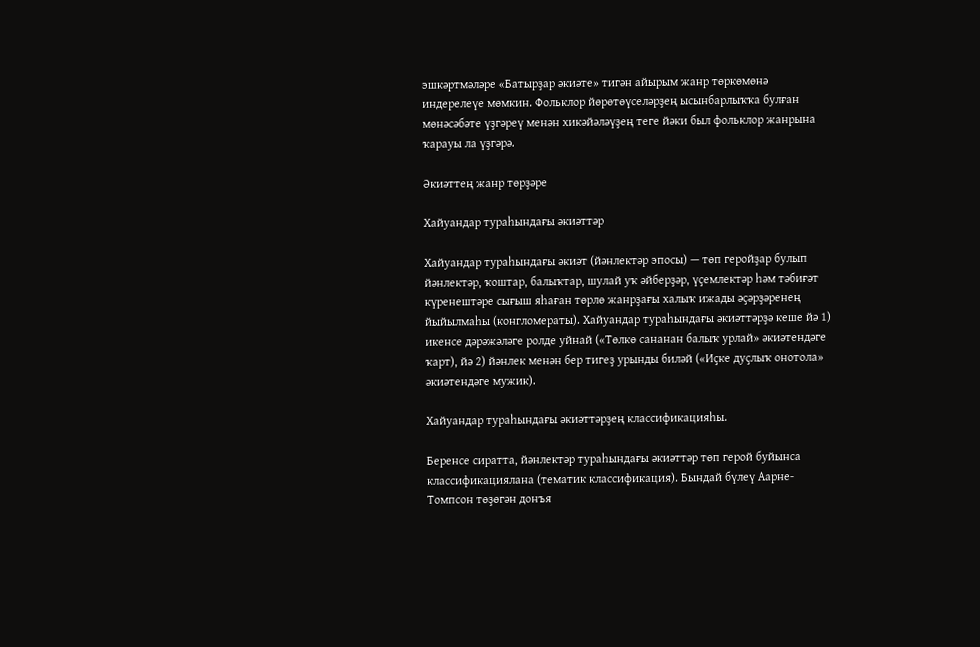эшкәртмәләре «Батырҙар әкиәте» тигән айырым жанр төркөмөнә индерелеүе мөмкин. Фольклор йөрөтөүселәрҙең ысынбарлыҡҡа булған мөнәсәбәте үҙгәреү менән хикәйәләүҙең теге йәки был фольклор жанрына ҡарауы ла үҙгәрә.

Әкиәттең жанр төрҙәре

Хайуандар тураһындағы әкиәттәр

Хайуандар тураһындағы әкиәт (йәнлектәр эпосы) — төп геройҙар булып йәнлектәр, ҡоштар, балыҡтар, шулай уҡ әйберҙәр, үҫемлектәр һәм тәбиғәт күренештәре сығыш яһаған төрлө жанрҙағы халыҡ ижады әҫәрҙәренең йыйылмаһы (конгломераты). Хайуандар тураһындағы әкиәттәрҙә кеше йә 1) икенсе дәрәжәләге ролде уйнай («Төлкө сананан балыҡ урлай» әкиәтендәге ҡарт), йә 2) йәнлек менән бер тигеҙ урынды биләй («Иҫке дуҫлыҡ онотола» әкиәтендәге мужик).

Хайуандар тураһындағы әкиәттәрҙең классификацияһы.

Беренсе сиратта, йәнлектәр тураһындағы әкиәттәр төп герой буйынса классификациялана (тематик классификация). Бындай бүлеү Аарне-Томпсон төҙөгән донъя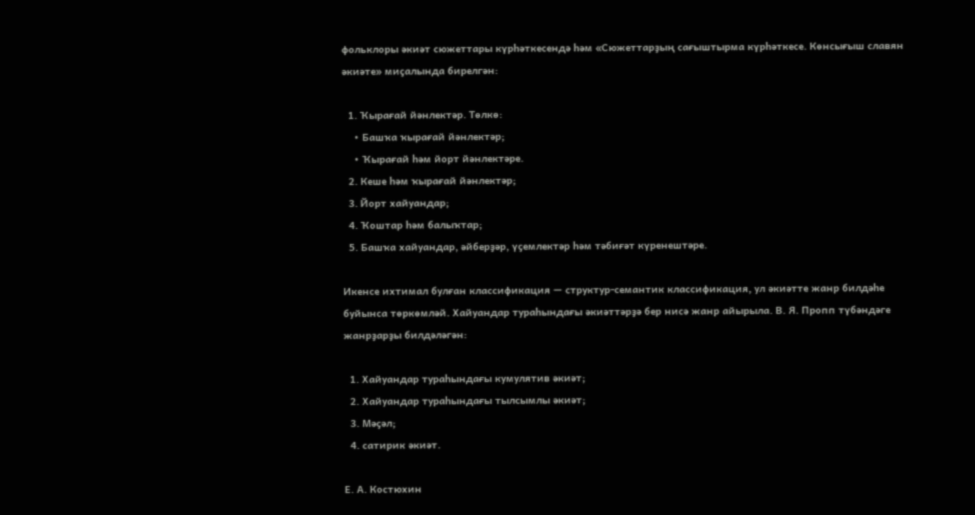фольклоры әкиәт сюжеттары күрһәткесендә һәм «Сюжеттарҙың сағыштырма күрһәткесе. Көнсығыш славян әкиәте» миҫалында бирелгән:

  1. Ҡырағай йәнлектәр. Төлкө:
    • Башҡа ҡырағай йәнлектәр;
    • Ҡырағай һәм йорт йәнлектәре.
  2. Кеше һәм ҡырағай йәнлектәр;
  3. Йорт хайуандар;
  4. Ҡоштар һәм балыҡтар;
  5. Башҡа хайуандар, әйберҙәр, үҫемлектәр һәм тәбиғәт күренештәре.

Икенсе ихтимал булған классификация — структур-семантик классификация, ул әкиәтте жанр билдәһе буйынса төркөмләй. Хайуандар тураһындағы әкиәттәрҙә бер нисә жанр айырыла. В. Я. Пропп түбәндәге жанрҙарҙы билдәләгән:

  1. Хайуандар тураһындағы кумулятив әкиәт;
  2. Хайуандар тураһындағы тылсымлы әкиәт;
  3. Мәҫәл;
  4. сатирик әкиәт.

Е. А. Костюхин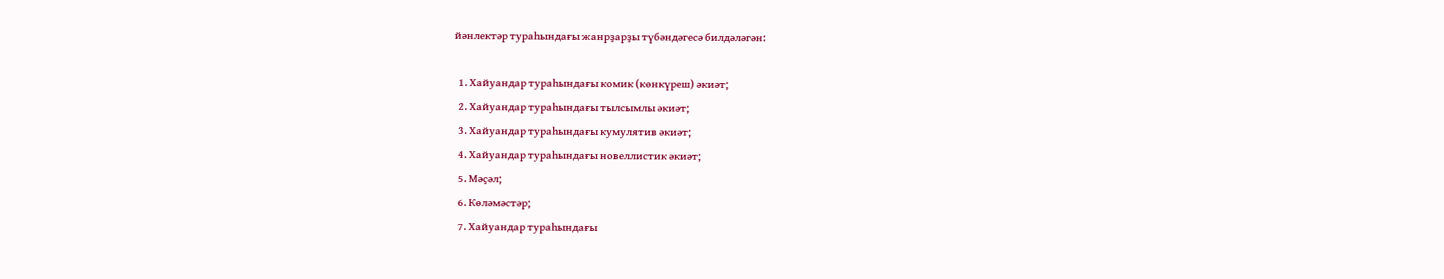йәнлектәр тураһындағы жанрҙарҙы түбәндәгесә билдәләгән:

  1. Хайуандар тураһындағы комик (көнкүреш) әкиәт;
  2. Хайуандар тураһындағы тылсымлы әкиәт;
  3. Хайуандар тураһындағы кумулятив әкиәт;
  4. Хайуандар тураһындағы новеллистик әкиәт;
  5. Мәҫәл;
  6. Көләмәстәр;
  7. Хайуандар тураһындағы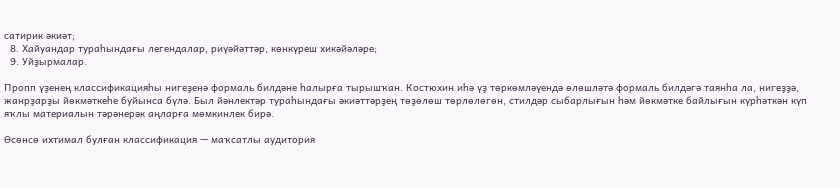сатирик әкиәт;
  8. Хайуандар тураһындағы легендалар, риүәйәттәр, көнкүреш хикәйәләре;
  9. Уйҙырмалар.

Пропп үҙенең классификацияһы нигеҙенә формаль билдәне һалырға тырышҡан. Костюхин иһә үҙ төркөмләүендә өлөшләтә формаль билдәгә таянһа ла, нигеҙҙә, жанрҙарҙы йөкмәткеһе буйынса бүлә. Был йәнлектәр тураһындағы әкиәттәрҙең төҙөлөш төрлөлөгөн, стилдәр сыбарлығын һәм йөкмәтке байлығын күрһәткән күп яҡлы материалын тәрәнерәк аңларға мөмкинлек бирә.

Өсөнсө ихтимал булған классификация — маҡсатлы аудитория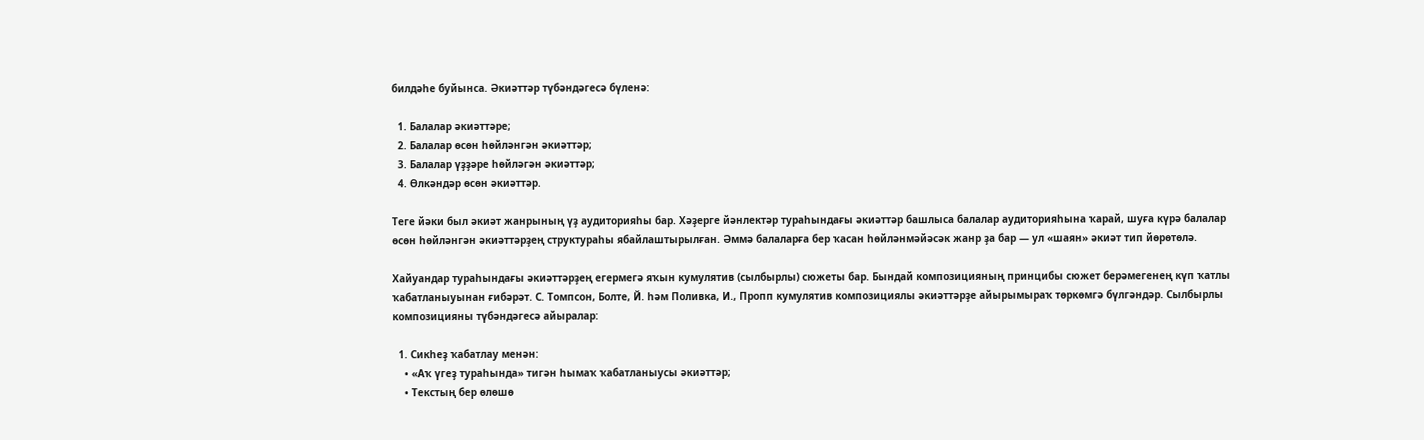билдәһе буйынса. Әкиәттәр түбәндәгесә бүленә:

  1. Балалар әкиәттәре;
  2. Балалар өсөн һөйләнгән әкиәттәр;
  3. Балалар үҙҙәре һөйләгән әкиәттәр;
  4. Өлкәндәр өсөн әкиәттәр.

Теге йәки был әкиәт жанрының үҙ аудиторияһы бар. Хәҙерге йәнлектәр тураһындағы әкиәттәр башлыса балалар аудиторияһына ҡарай, шуға күрә балалар өсөн һөйләнгән әкиәттәрҙең структураһы ябайлаштырылған. Әммә балаларға бер ҡасан һөйләнмәйәсәк жанр ҙа бар — ул «шаян» әкиәт тип йөрөтөлә.

Хайуандар тураһындағы әкиәттәрҙең егермегә яҡын кумулятив (сылбырлы) сюжеты бар. Бындай композицияның принцибы сюжет берәмегенең күп ҡатлы ҡабатланыуынан ғибәрәт. С. Томпсон, Болте, Й. һәм Поливка, И., Пропп кумулятив композициялы әкиәттәрҙе айырымыраҡ төркөмгә бүлгәндәр. Сылбырлы композицияны түбәндәгесә айыралар:

  1. Сикһеҙ ҡабатлау менән:
    • «Аҡ үгеҙ тураһында» тигән һымаҡ ҡабатланыусы әкиәттәр;
    • Текстың бер өлөшө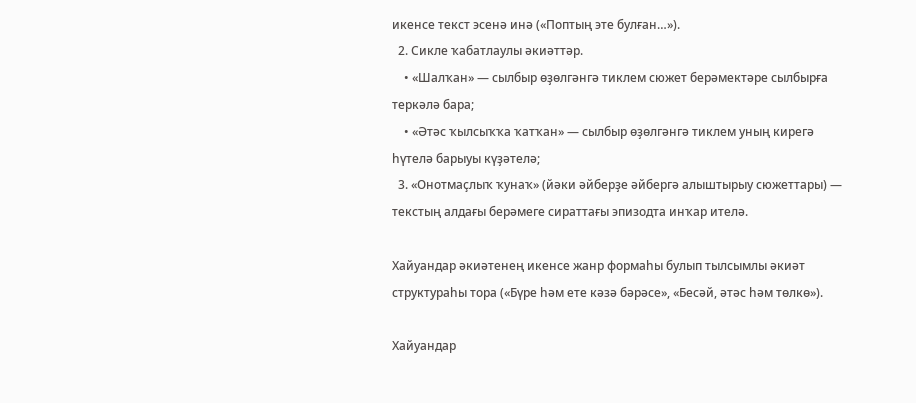икенсе текст эсенә инә («Поптың эте булған…»).
  2. Сикле ҡабатлаулы әкиәттәр.
    • «Шалҡан» — сылбыр өҙөлгәнгә тиклем сюжет берәмектәре сылбырға теркәлә бара;
    • «Әтәс ҡылсыҡҡа ҡатҡан» — сылбыр өҙөлгәнгә тиклем уның кирегә һүтелә барыуы күҙәтелә;
  3. «Онотмаҫлыҡ ҡунаҡ» (йәки әйберҙе әйбергә алыштырыу сюжеттары) — текстың алдағы берәмеге сираттағы эпизодта инҡар ителә.

Хайуандар әкиәтенең икенсе жанр формаһы булып тылсымлы әкиәт структураһы тора («Бүре һәм ете кәзә бәрәсе», «Бесәй, әтәс һәм төлкө»).

Хайуандар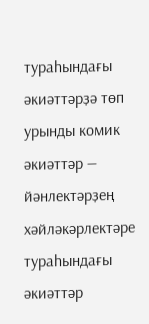тураһындағы әкиәттәрҙә төп урынды комик әкиәттәр — йәнлектәрҙең хәйләкәрлектәре тураһындағы әкиәттәр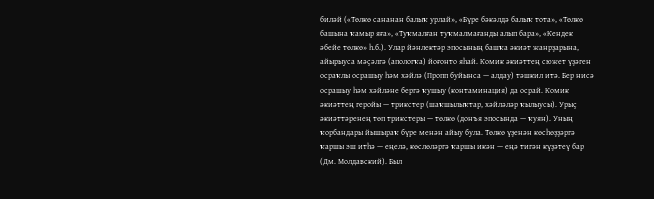биләй («Төлкө сананан балыҡ урлай», «Бүре бәкәлдә балыҡ тота», «Төлкө башына ҡамыр яға», «Туҡмалған туҡмалмағанды алып бара», «Кендек әбейе төлкө» һ.б.). Улар йәнлектәр эпосының башҡа әкиәт жанрҙарына, айырыуса мәҫәлгә (апологҡа) йоғонто яһай. Комик әкиәттең сюжет үҙәген осраҡлы осрашыу һәм хәйлә (Пропп буйынса — алдау) тәшкил итә. Бер нисә осрашыу һәм хәйләне бергә ҡушыу (контаминация) да осрай. Комик әкиәттең геройы — трикстер (шаҡшылыҡтар, хәйләләр ҡылыусы). Урыҫ әкиәттәренең төп трикстеры — төлкө (донъя эпосында — ҡуян). Уның ҡорбандары йышыраҡ бүре менән айыу була. Төлкө үҙенән көсһөҙҙәргә ҡаршы эш итһә — еңелә, көслөләргә ҡаршы икән — еңә тигән күҙәтеү бар (Дм. Молдавский). Был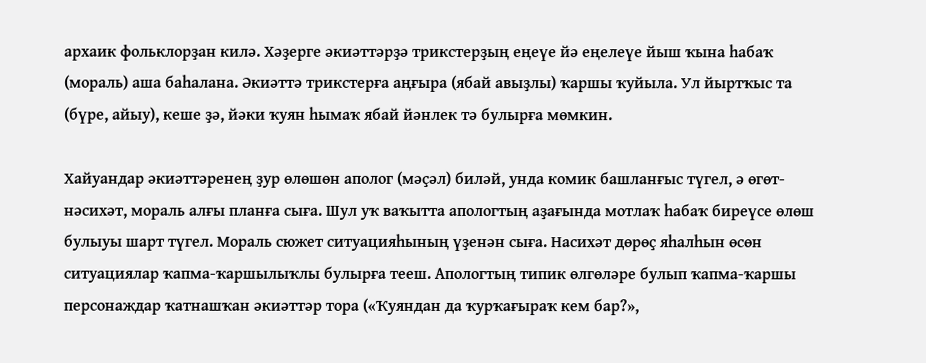архаик фольклорҙан килә. Хәҙерге әкиәттәрҙә трикстерҙың еңеүе йә еңелеүе йыш ҡына һабаҡ (мораль) аша баһалана. Әкиәттә трикстерға аңғыра (ябай авыҙлы) ҡаршы ҡуйыла. Ул йыртҡыс та (бүре, айыу), кеше ҙә, йәки ҡуян һымаҡ ябай йәнлек тә булырға мөмкин.

Хайуандар әкиәттәренең ҙур өлөшөн аполог (мәҫәл) биләй, унда комик башланғыс түгел, ә өгөт-нәсихәт, мораль алғы планға сыға. Шул уҡ ваҡытта апологтың аҙағында мотлаҡ һабаҡ биреүсе өлөш булыуы шарт түгел. Мораль сюжет ситуацияһының үҙенән сыға. Насихәт дөрөҫ яһалһын өсөн ситуациялар ҡапма-ҡаршылыҡлы булырға тееш. Апологтың типик өлгөләре булып ҡапма-ҡаршы персонаждар ҡатнашҡан әкиәттәр тора («Ҡуяндан да ҡурҡағыраҡ кем бар?»,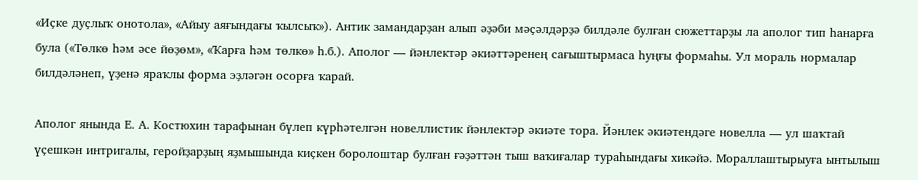«Иҫке дуҫлыҡ онотола», «Айыу аяғындағы ҡылсыҡ»). Антик замандарҙан алып әҙәби мәҫәлдәрҙә билдәле булған сюжеттарҙы ла аполог тип һанарға була («Төлкө һәм әсе йөҙөм», «Ҡарға һәм төлкө» һ.б.). Аполог — йәнлектәр әкиәттәренең сағыштырмаса һуңғы формаһы. Ул мораль нормалар билдәләнеп, үҙенә яраҡлы форма эҙләгән осорға ҡарай.

Аполог янында Е. А. Костюхин тарафынан бүлеп күрһәтелгән новеллистик йәнлектәр әкиәте тора. Йәнлек әкиәтендәге новелла — ул шаҡтай үҫешкән интригалы, геройҙарҙың яҙмышында киҫкен боролоштар булған ғәҙәттән тыш ваҡиғалар тураһындағы хикәйә. Мораллаштырыуға ынтылыш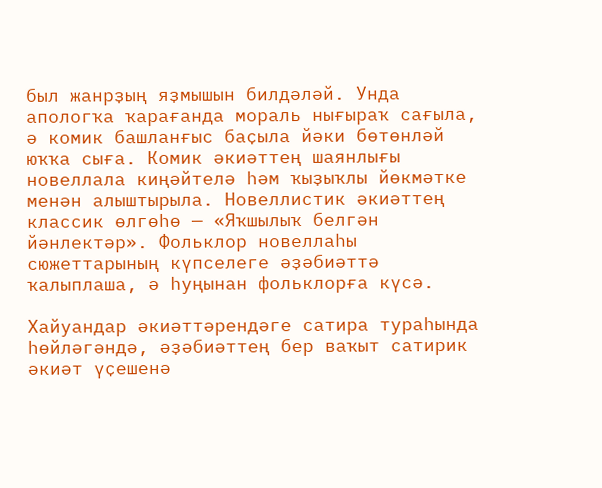был жанрҙың яҙмышын билдәләй. Унда апологҡа ҡарағанда мораль нығыраҡ сағыла, ә комик башланғыс баҫыла йәки бөтөнләй юҡҡа сыға. Комик әкиәттең шаянлығы новеллала киңәйтелә һәм ҡыҙыҡлы йөкмәтке менән алыштырыла. Новеллистик әкиәттең классик өлгөһө — «Яҡшылыҡ белгән йәнлектәр». Фольклор новеллаһы сюжеттарының күпселеге әҙәбиәттә ҡалыплаша, ә һуңынан фольклорға күсә.

Хайуандар әкиәттәрендәге сатира тураһында һөйләгәндә, әҙәбиәттең бер ваҡыт сатирик әкиәт үҫешенә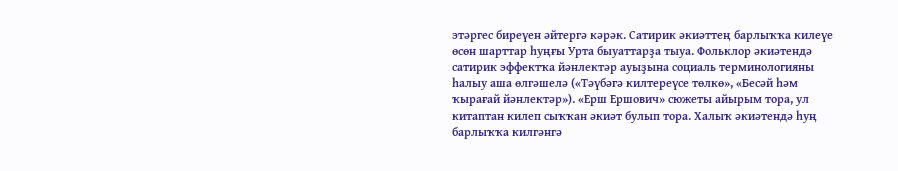этәргес биреүен әйтергә кәрәк. Сатирик әкиәттең барлыҡҡа килеүе өсөн шарттар һуңғы Урта быуаттарҙа тыуа. Фольклор әкиәтендә сатирик эффектҡа йәнлектәр ауыҙына социаль терминологияны һалыу аша өлгәшелә («Тәүбәгә килтереүсе төлкө», «Бесәй һәм ҡырағай йәнлектәр»). «Ерш Ершович» сюжеты айырым тора, ул китаптан килеп сыҡҡан әкиәт булып тора. Халыҡ әкиәтендә һуң барлыҡҡа килгәнгә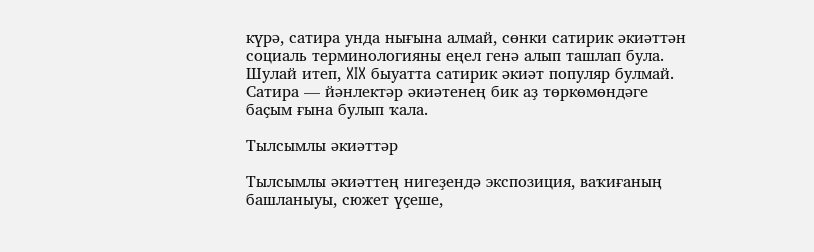күрә, сатира унда нығына алмай, сөнки сатирик әкиәттән социаль терминологияны еңел генә алып ташлап була. Шулай итеп, XIX быуатта сатирик әкиәт популяр булмай. Сатира — йәнлектәр әкиәтенең бик аҙ төркөмөндәге баҫым ғына булып ҡала.

Тылсымлы әкиәттәр

Тылсымлы әкиәттең нигеҙендә экспозиция, ваҡиғаның башланыуы, сюжет үҫеше,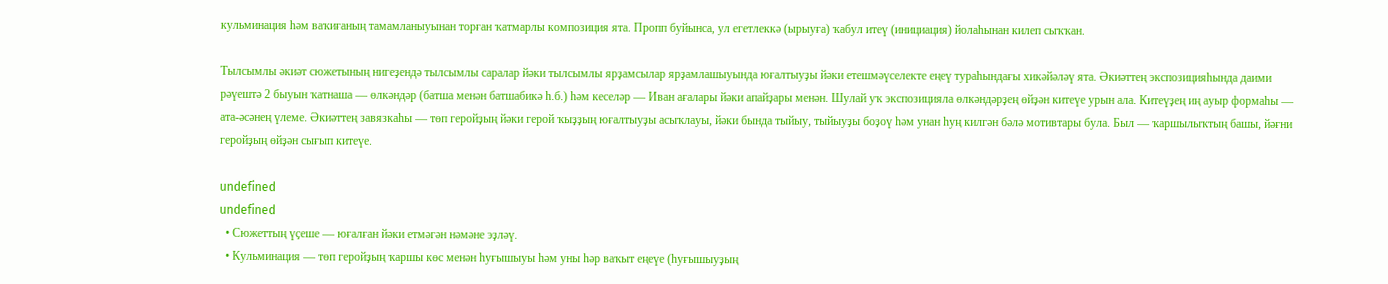кульминация һәм ваҡиғаның тамамланыуынан торған ҡатмарлы композиция ята. Пропп буйынса, ул егетлеккә (ырыуға) ҡабул итеү (инициация) йолаһынан килеп сыҡҡан.

Тылсымлы әкиәт сюжетының нигеҙендә тылсымлы саралар йәки тылсымлы ярҙамсылар ярҙамлашыуында юғалтыуҙы йәки етешмәүселекте еңеү тураһындағы хикәйәләү ята. Әкиәттең экспозицияһында даими рәүештә 2 быуын ҡатнаша — өлкәндәр (батша менән батшабикә һ.б.) һәм кеселәр — Иван ағалары йәки апайҙары менән. Шулай уҡ экспозицияла өлкәндәрҙең өйҙән китеүе урын ала. Китеүҙең иң ауыр формаһы — ата-әсәнең үлеме. Әкиәттең завязкаһы — төп геройҙың йәки герой ҡыҙҙың юғалтыуҙы асыҡлауы, йәки бында тыйыу, тыйыуҙы боҙоү һәм унан һуң килгән бәлә мотивтары була. Был — ҡаршылыҡтың башы, йәғни геройҙың өйҙән сығып китеүе.

undefined
undefined
  • Сюжеттың үҫеше — юғалған йәки етмәгән нәмәне эҙләү.
  • Кульминация — төп геройҙың ҡаршы көс менән һуғышыуы һәм уны һәр ваҡыт еңеүе (һуғышыуҙың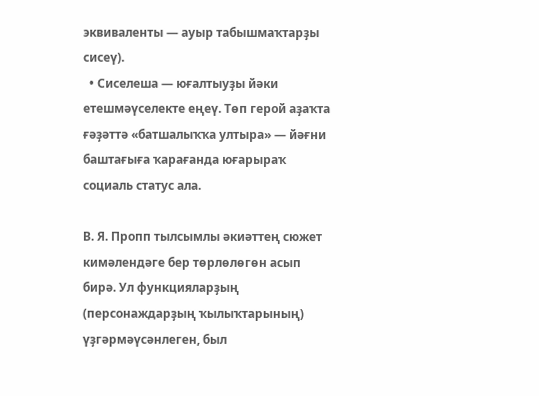эквиваленты — ауыр табышмаҡтарҙы сисеү).
  • Сиселеша — юғалтыуҙы йәки етешмәүселекте еңеү. Төп герой аҙаҡта ғәҙәттә «батшалыҡҡа ултыра» — йәғни баштағыға ҡарағанда юғарыраҡ социаль статус ала.

В. Я. Пропп тылсымлы әкиәттең сюжет кимәлендәге бер төрлөлөгөн асып бирә. Ул функцияларҙың (персонаждарҙың ҡылыҡтарының) үҙгәрмәүсәнлеген, был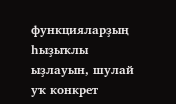функцияларҙың һыҙыҡлы ыҙлауын, шулай уҡ конкрет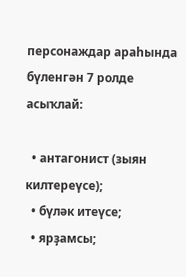персонаждар араһында бүленгән 7 ролде асыҡлай:

  • антагонист (зыян килтереүсе);
  • бүләк итеүсе;
  • ярҙамсы;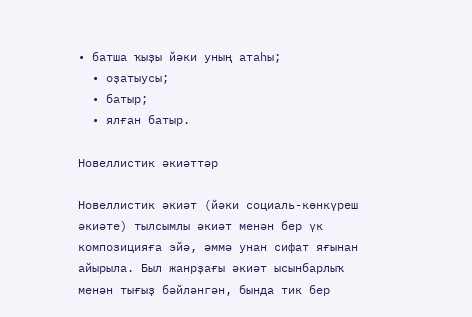• батша ҡыҙы йәки уның атаһы;
  • оҙатыусы;
  • батыр;
  • ялған батыр.

Новеллистик әкиәттәр

Новеллистик әкиәт (йәки социаль-көнкүреш әкиәте) тылсымлы әкиәт менән бер үк композицияға эйә, әммә унан сифат яғынан айырыла. Был жанрҙағы әкиәт ысынбарлыҡ менән тығыҙ бәйләнгән, бында тик бер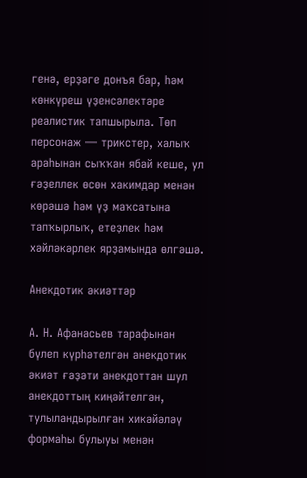генә, ерҙәге донъя бар, һәм көнкүреш үҙенсәлектәре реалистик тапшырыла. Төп персонаж — трикстер, халыҡ араһынан сыҡҡан ябай кеше, ул ғәҙеллек өсөн хакимдар менән көрәшә һәм үҙ маҡсатына тапҡырлыҡ, етеҙлек һәм хәйләкәрлек ярҙамында өлгәшә.

Анекдотик әкиәттәр

А. Н. Афанасьев тарафынан бүлеп күрһәтелгән анекдотик әкиәт ғәҙәти анекдоттан шул анекдоттың киңәйтелгән, тулыландырылған хикәйәләү формаһы булыуы менән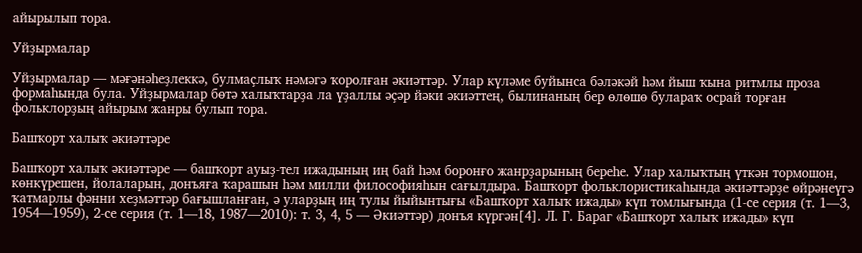айырылып тора.

Уйҙырмалар

Уйҙырмалар — мәғәнәһеҙлеккә, булмаҫлыҡ нәмәгә ҡоролған әкиәттәр. Улар күләме буйынса бәләкәй һәм йыш ҡына ритмлы проза формаһында була. Уйҙырмалар бөтә халыҡтарҙа ла үҙаллы әҫәр йәки әкиәттең, былинаның бер өлөшө булараҡ осрай торған фольклорҙың айырым жанры булып тора.

Башҡорт халыҡ әкиәттәре

Башҡорт халыҡ әкиәттәре — башҡорт ауыҙ-тел ижадының иң бай һәм боронғо жанрҙарының береһе. Улар халыҡтың үткән тормошон, көнкүрешен, йолаларын, донъяға ҡарашын һәм милли философияһын сағылдыра. Башҡорт фольклористикаһында әкиәттәрҙе өйрәнеүгә ҡатмарлы фәнни хеҙмәттәр бағышланған, ә уларҙың иң тулы йыйынтығы «Башҡорт халыҡ ижады» күп томлығында (1‑се серия (т. 1—3, 1954—1959), 2‑се серия (т. 1—18, 1987—2010): т. 3, 4, 5 — Әкиәттәр) донъя күргән[4]. Л. Г. Бараг «Башҡорт халыҡ ижады» күп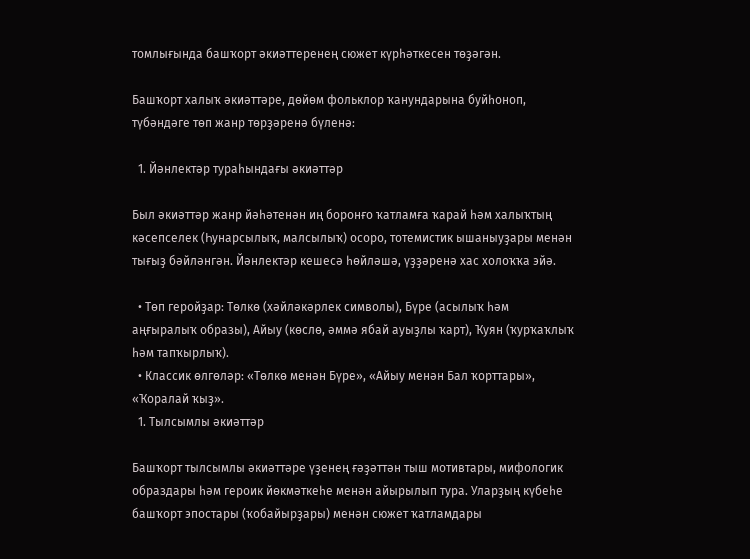томлығында башҡорт әкиәттеренең сюжет күрһәткесен төҙәгән.

Башҡорт халыҡ әкиәттәре, дөйөм фольклор ҡанундарына буйһоноп, түбәндәге төп жанр төрҙәренә бүленә:

  1. Йәнлектәр тураһындағы әкиәттәр

Был әкиәттәр жанр йәһәтенән иң боронғо ҡатламға ҡарай һәм халыҡтың кәсепселек (Һунарсылыҡ, малсылыҡ) осоро, тотемистик ышаныуҙары менән тығыҙ бәйләнгән. Йәнлектәр кешесә һөйләшә, үҙҙәренә хас холоҡҡа эйә.

  • Төп геройҙар: Төлкө (хәйләкәрлек символы), Бүре (асылыҡ һәм аңғыралыҡ образы), Айыу (көслө, әммә ябай ауыҙлы ҡарт), Ҡуян (ҡурҡаҡлыҡ һәм тапҡырлыҡ).
  • Классик өлгөләр: «Төлкө менән Бүре», «Айыу менән Бал ҡорттары», «Ҡоралай ҡыҙ».
  1. Тылсымлы әкиәттәр

Башҡорт тылсымлы әкиәттәре үҙенең ғәҙәттән тыш мотивтары, мифологик образдары һәм героик йөкмәткеһе менән айырылып тура. Уларҙың күбеһе башҡорт эпостары (ҡобайырҙары) менән сюжет ҡатламдары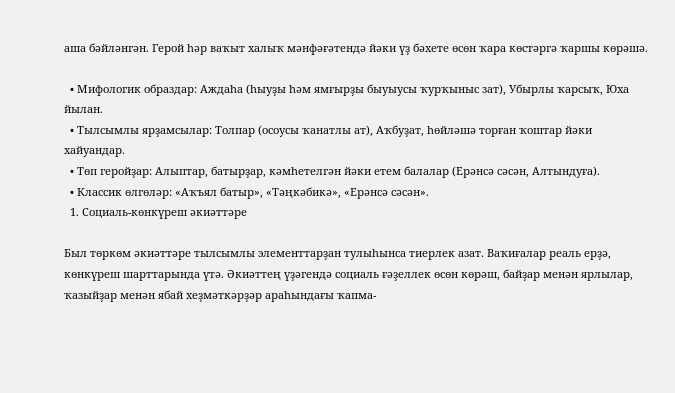аша бәйләнгән. Герой һәр ваҡыт халыҡ мәнфәғәтендә йәки үҙ бәхете өсөн ҡара көстәргә ҡаршы көрәшә.

  • Мифологик образдар: Аждаһа (һыуҙы һәм ямғырҙы быуыусы ҡурҡыныс зат), Убырлы ҡарсыҡ, Юха йылан.
  • Тылсымлы ярҙамсылар: Толпар (осоусы ҡанатлы ат), Аҡбуҙат, һөйләшә торған ҡоштар йәки хайуандар.
  • Төп геройҙар: Алыптар, батырҙар, кәмһетелгән йәки етем балалар (Ерәнсә сәсән, Алтындуға).
  • Классик өлгөләр: «Аҡъял батыр», «Тәңкәбикә», «Ерәнсә сәсән».
  1. Социаль-көнкүреш әкиәттәре

Был төркөм әкиәттәре тылсымлы элементтарҙан тулыһынса тиерлек азат. Ваҡиғалар реаль ерҙә, көнкүреш шарттарында үтә. Әкиәттең үҙәгендә социаль ғәҙеллек өсөн көрәш, байҙар менән ярлылар, ҡазыйҙар менән ябай хеҙмәткәрҙәр араһындағы ҡапма-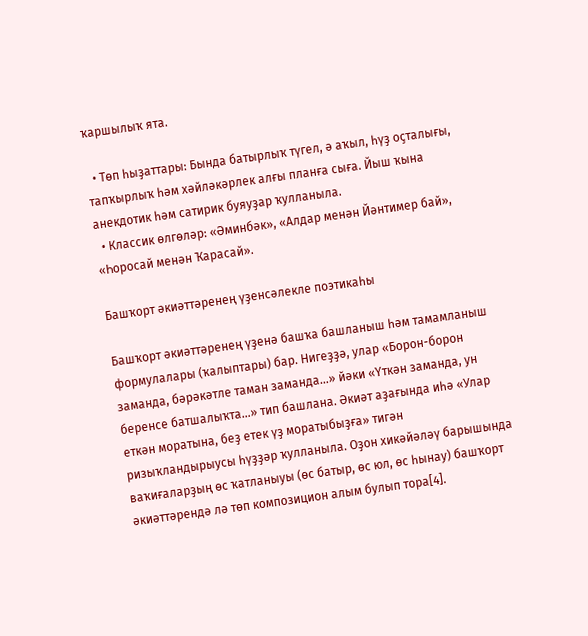ҡаршылыҡ ята.

  • Төп һыҙаттары: Бында батырлыҡ түгел, ә аҡыл, һүҙ оҫталығы, тапҡырлыҡ һәм хәйләкәрлек алғы планға сыға. Йыш ҡына анекдотик һәм сатирик буяуҙар ҡулланыла.
  • Классик өлгөләр: «Әминбәк», «Алдар менән Йәнтимер бай», «Һоросай менән Ҡарасай».

Башҡорт әкиәттәренең үҙенсәлекле поэтикаһы

Башҡорт әкиәттәренең үҙенә башҡа башланыш һәм тамамланыш формулалары (ҡалыптары) бар. Нигеҙҙә, улар «Борон-борон заманда, бәрәкәтле таман заманда…» йәки «Үткән заманда, ун беренсе батшалыҡта…» тип башлана. Әкиәт аҙағында иһә «Улар еткән моратына, беҙ етек үҙ моратыбыҙға» тигән ризыҡландырыусы һүҙҙәр ҡулланыла. Оҙон хикәйәләү барышында ваҡиғаларҙың өс ҡатланыуы (өс батыр, өс юл, өс һынау) башҡорт әкиәттәрендә лә төп композицион алым булып тора[4].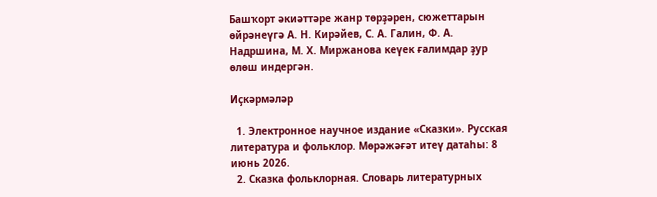Башҡорт әкиәттәре жанр төрҙәрен, сюжеттарын өйрәнеүгә А. Н. Кирәйев, С. А. Галин, Ф. А. Надршина, М. Х. Миржанова кеүек ғалимдар ҙур өлөш индергән.

Иҫкәрмәләр

  1. Электронное научное издание «Сказки». Русская литература и фольклор. Мөрәжәғәт итеү датаһы: 8 июнь 2026.
  2. Сказка фольклорная. Словарь литературных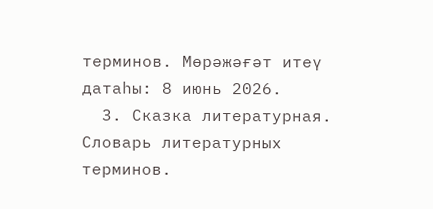терминов. Мөрәжәғәт итеү датаһы: 8 июнь 2026.
  3. Сказка литературная. Словарь литературных терминов.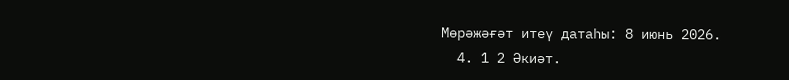Мөрәжәғәт итеү датаһы: 8 июнь 2026.
  4. 1 2 Әкиәт.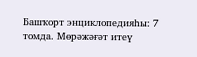Башҡорт энциклопедияһы: 7 томда. Мөрәжәғәт итеү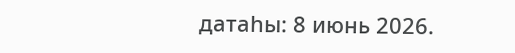датаһы: 8 июнь 2026.